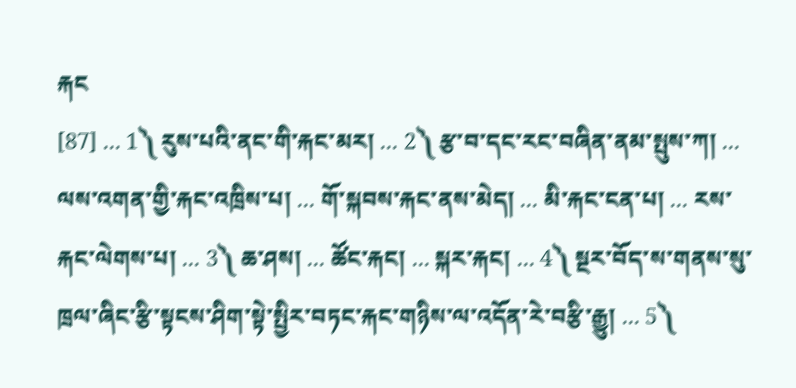རྐང
[87] ... 1༽ རུས་པའི་ནང་གི་རྐང་མར། ... 2༽ རྩ་བ་དང་རང་བཞིན་ནམ་སྤུས་ཀ། ... ལས་འགན་གྱི་རྐང་འཁྲིས་པ། ... གོ་སྐབས་རྐང་ནས་མེད། ... མི་རྐང་ངན་པ། ... རས་རྐང་ལེགས་པ། ... 3༽ ཆ་ཤས། ... ཚོང་རྐང། ... སྐར་རྐང། ... 4༽ སྔར་བོད་ས་གནས་སུ་ཁྲལ་ཞིང་རྩི་སྟངས་ཤིག་སྟེ་སྤྱིར་བཏང་རྐང་གཉིས་ལ་འདོན་རེ་བརྩི་རྒྱུ། ... 5༽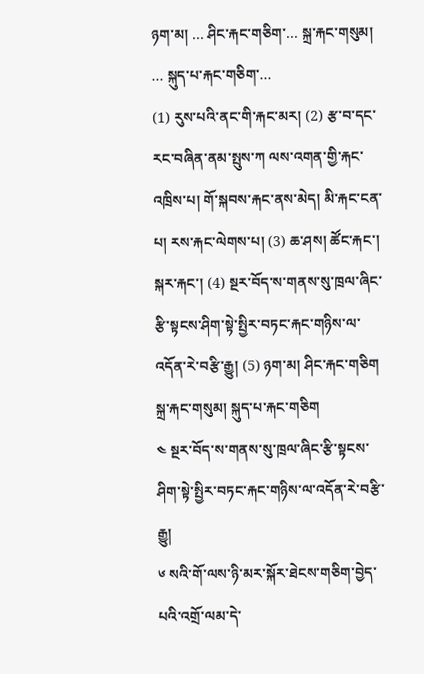ཉག་མ། ... ཤིང་རྐང་གཅིག་... སྐྲ་རྐང་གསུམ། ... སྐུད་པ་རྐང་གཅིག་...
(1) རུས་པའི་ནང་གི་རྐང་མར། (2) རྩ་བ་དང་རང་བཞིན་ནམ་སྤུས་ཀ ལས་འགན་གྱི་རྐང་འཁྲིས་པ། གོ་སྐབས་རྐང་ནས་མེད། མི་རྐང་ངན་པ། རས་རྐང་ལེགས་པ། (3) ཆ་ཤས། ཚོང་རྐང་། སྐར་རྐང་། (4) སྔར་བོད་ས་གནས་སུ་ཁྲལ་ཞིང་རྩི་སྟངས་ཤིག་སྟེ་སྤྱིར་བཏང་རྐང་གཉིས་ལ་འདོན་རེ་བརྩི་རྒྱུ། (5) ཉག་མ། ཤིང་རྐང་གཅིག སྐྲ་རྐང་གསུམ། སྐུད་པ་རྐང་གཅིག
༤ སྔར་བོད་ས་གནས་སུ་ཁྲལ་ཞིང་རྩི་སྟངས་ཤིག་སྟེ་སྤྱིར་བཏང་རྐང་གཉིས་ལ་འདོན་རེ་བརྩི་རྒྱུ།
༦ སའི་གོ་ལས་ཉི་མར་སྐོར་ཐེངས་གཅིག་བྱེད་པའི་འགྲོ་ལམ་དེ་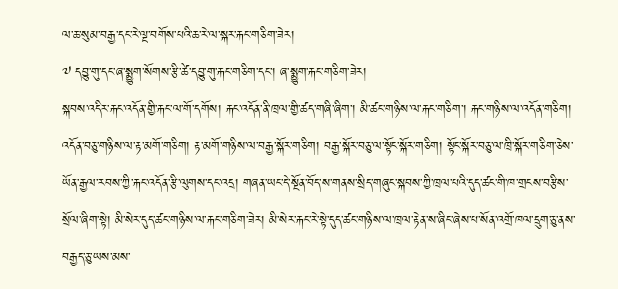ལ་ཆ་སུམ་བརྒྱ་དང་རེ་ལྔ་བགོས་པའི་ཆ་རེ་ལ་སྐར་རྐང་གཅིག་ཟེར།
༧ དབྱུ་གུ་དང་ཞ་སྨྱུག་སོགས་རྩི་ཚེ་དབྱུ་གུ་རྐང་གཅིག་དང་། ཞ་སྨྱུག་རྐང་གཅིག་ཟེར།
སྐབས་འདིར་རྐང་འདོན་གྱི་རྐང་ལ་གོ་དགོས། རྐང་འདོན་ནི་ཁྲལ་གྱི་ཚད་གཞི་ཞིག་། མི་ཚང་གཉིས་ལ་རྐང་གཅིག་། རྐང་གཉིས་ལ་འདོན་གཅིག། འདོན་བཅུ་གཉིས་ལ་རྟ་མགོ་གཅིག། རྟ་མགོ་གཉིས་ལ་བརྒྱ་སྐོར་གཅིག། བརྒྱ་སྐོར་བཅུ་ལ་སྟོང་སྐོར་གཅིག། སྟོང་སྐོར་བཅུ་ལ་ཁྲི་སྐོར་གཅིག་ཅེས་ཡོན་རྒྱལ་རབས་ཀྱི་རྐང་འདོན་རྩི་ལུགས་དང་འདྲ། གཞན་ཡང་དེ་སྔོན་བོད་ས་གནས་སྲིད་གཞུང་སྐབས་ཀྱི་ཁྲལ་པའི་དུད་ཚང་གི་ཁ་གྲངས་བརྩིས་སྲོལ་ཞིག་སྟེ། མི་སེར་དུད་ཚང་གཉིས་ལ་རྐང་གཅིག་ཟེར། མི་སེར་རྐང་རེ་སྟེ་དུད་ཚང་གཉིས་ལ་ཁྲལ་རྟེན་ས་ཞིང་ཞེས་པ་སོན་འགྲོ་ཁལ་དྲུག་ཅུ་ནས་བརྒྱད་ཅུ་ཡས་མས་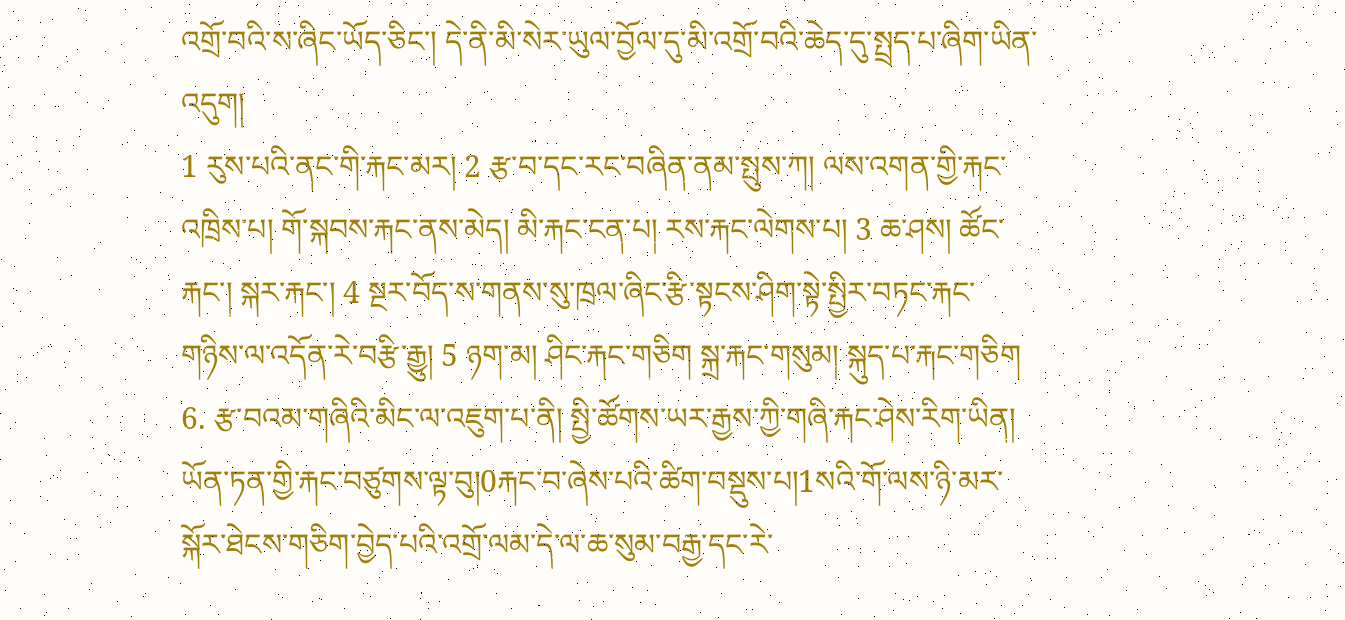འགྲོ་བའི་ས་ཞིང་ཡོད་ཅིང་། དེ་ནི་མི་སེར་ཡུལ་བྱོལ་དུ་མི་འགྲོ་བའི་ཆེད་དུ་སྤྲད་པ་ཞིག་ཡིན་འདུག།
1 རུས་པའི་ནང་གི་རྐང་མར། 2 རྩ་བ་དང་རང་བཞིན་ནམ་སྤུས་ཀ། ལས་འགན་གྱི་རྐང་འཁྲིས་པ། གོ་སྐབས་རྐང་ནས་མེད། མི་རྐང་ངན་པ། རས་རྐང་ལེགས་པ། 3 ཆ་ཤས། ཚོང་རྐང་། སྐར་རྐང་། 4 སྔར་བོད་ས་གནས་སུ་ཁྲལ་ཞིང་རྩི་སྟངས་ཤིག་སྟེ་སྤྱིར་བཏང་རྐང་གཉིས་ལ་འདོན་རེ་བརྩི་རྒྱུ། 5 ཉག་མ། ཤིང་རྐང་གཅིག སྐྲ་རྐང་གསུམ། སྐུད་པ་རྐང་གཅིག
6. རྩ་བའམ་གཞིའི་མིང་ལ་འཇུག་པ་ནི། སྤྱི་ཚོགས་ཡར་རྒྱས་ཀྱི་གཞི་རྐང་ཤེས་རིག་ཡིན། ཡོན་ཏན་གྱི་རྐང་བཙུགས་ལྟ་བུ།0རྐང་བ་ཞེས་པའི་ཚིག་བསྡུས་པ།1སའི་གོ་ལས་ཉི་མར་སྐོར་ཐེངས་གཅིག་བྱེད་པའི་འགྲོ་ལམ་དེ་ལ་ཆ་སུམ་བརྒྱ་དང་རེ་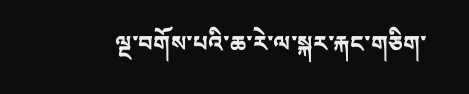ལྔ་བགོས་པའི་ཆ་རེ་ལ་སྐར་རྐང་གཅིག་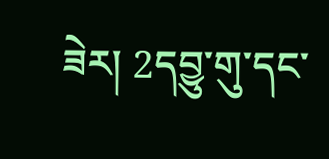ཟེར། 2དབྱུ་གུ་དང་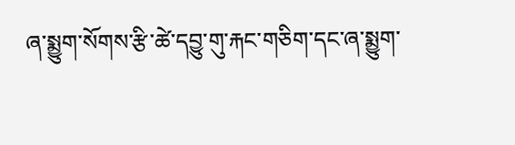ཞ་སྨྱུག་སོགས་རྩི་ཚེ་དབྱུ་གུ་རྐང་གཅིག་དང་ཞ་སྨྱུག་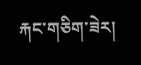རྐང་གཅིག་ཟེར།